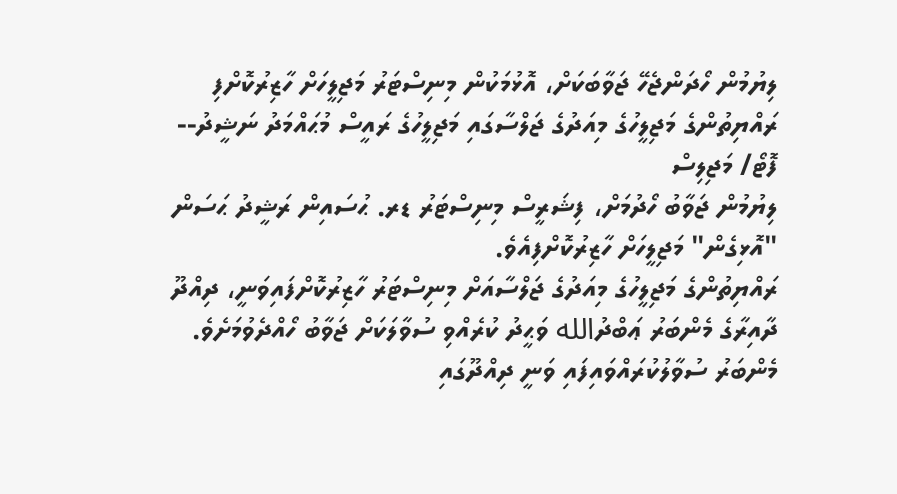ލިޔުމުން ހޯދަންޖެހޭ ޖަވާބަކަށް، އޮޅުމަކުން މިނިސްޓަރު މަޖިލީހަށް ހާޒިރުކޮށްފި
ރައްޔިތުންގެ މަޖިލީހުގެ މިއަދުގެ ޖަލްސާގައި މަޖިލީހުގެ ރައީސް މުޙައްމަދު ނަޝީދު-- ފޮޓޯ/ މަޖިލިސް
ލިޔުމުން ޖަވާބު ހޯދުމަށް، ފިޝަރީސް މިނިސްޓަރު ޑރ. ޙުސައިން ރަޝީދު ޙަސަން "އޮޅިގެން" މަޖިލީހަށް ހާޒިރުކޮށްފިއެވެ.
ރައްޔިތުންގެ މަޖިލީހުގެ މިއަދުގެ ޖަލްސާއަށް މިނިސްޓަރު ހާޒިރުކޮށްފައިވަނީ، ދިއްދޫ ދާއިރާގެ މެންބަރު ޢަބްދުالله ވަޙީދު ކުރެއްވި ސުވާލަކަށް ޖަވާބު ހޯއްދެވުމަށެވެ.
މެންބަރު ސުވާލުކުރައްވައިފައި ވަނީ ދިއްދޫގައި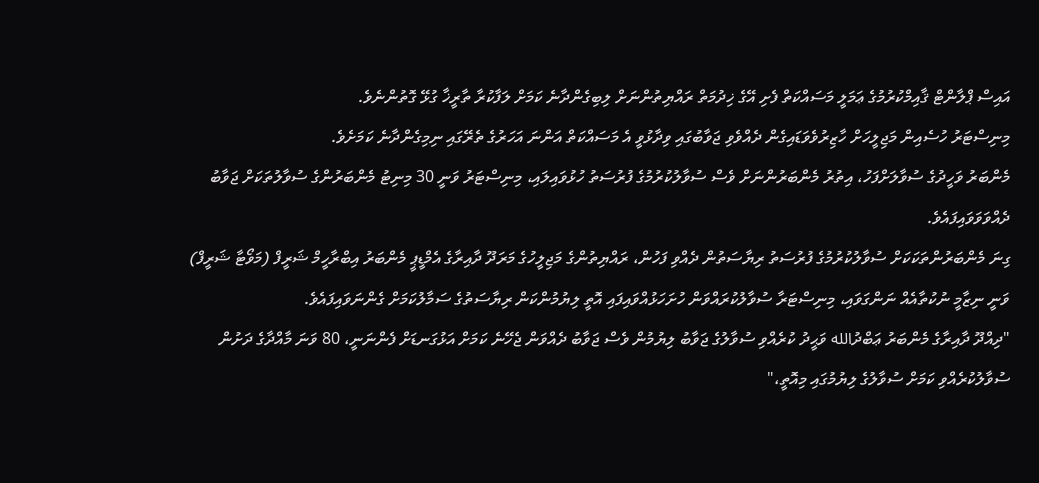އައިސް ޕްލާންޓް ޤާއިމްކުރުމުގެ ޢަމަލީ މަސައްކަތް ފެށި އޭގެ ޚިދުމަތް ރައްޔިތުންނަށް ލިބިގެންދާނެ ކަމަށް ލަފާކުރާ ތާރީޚާ ގުޅޭ ގޮތުންނެވެ.
މިނިސްޓަރު ހުސެއިން މަޖިލީހަށް ހާޒިރުވެވަޑައިގެން ދެއްވެވި ޖަވާބުގައި ވިދާޅުވީ އެ މަސައްކަތް އަންނަ އަހަރުގެ ތެރޭގައި ނިމިގެންދާނެ ކަމަށެވެ.
މެންބަރު ވަހީދުގެ ސުވާލަށްފަހު، އިތުރު މެންބަރުންނަށް ވެސް ސުވާލުކުރުމުގެ ފުރުސަތު ހުޅުވައިލައި، މިނިސްޓަރު ވަނީ 30 މިނިޓު މެންބަރުންގެ ސުވާލުތަކަށް ޖަވާބު ދެއްވަވަވައިފައެވެ.
ގިނަ މެންބަރުންތަކަކަށް ސުވާލުކުރުމުގެ ފުރުސަތު ރިޔާސަތުން ދެއްވި ފަހުން، ރައްޔިތުންގެ މަޖިލީހުގެ މަރަދޫ ދާއިރާގެ އެމްޑީޕީ މެންބަރު އިބްރާހީމް ޝަރީފް (މަވޯޓާ ޝަރީފް) ވަނީ ނިޒާމީ ނުކުތާއެއް ނަންގަވައި، މިނިސްޓަރާ ސުވާލުކުރައްވަން ހުށަހަޅުއްވައިފައި އޮތީ ލިޔުމުންކަން ރިޔާސަތުގެ ސަމާލުކަމަށް ގެންނަވައިފައެވެ.
"ދިއްދޫ ދާއިރާގެ މެންބަރު ޢަބްދުالله ވަޙީދު ކުރެއްވި ސުވާލުގެ ޖަވާބު ލިޔުމުން ވެސް ޖަވާބު ދެއްވަން ޖެހޭނެ ކަމަށް އަޅުގަނޑަށް ފެންނަނީ، 80 ވަނަ މާއްދާގެ ދަށުން ސުވާލުކުރެއްވި ކަމަށް ސުވާލުގެ ލިޔުމުގައި މިއޮތީ،"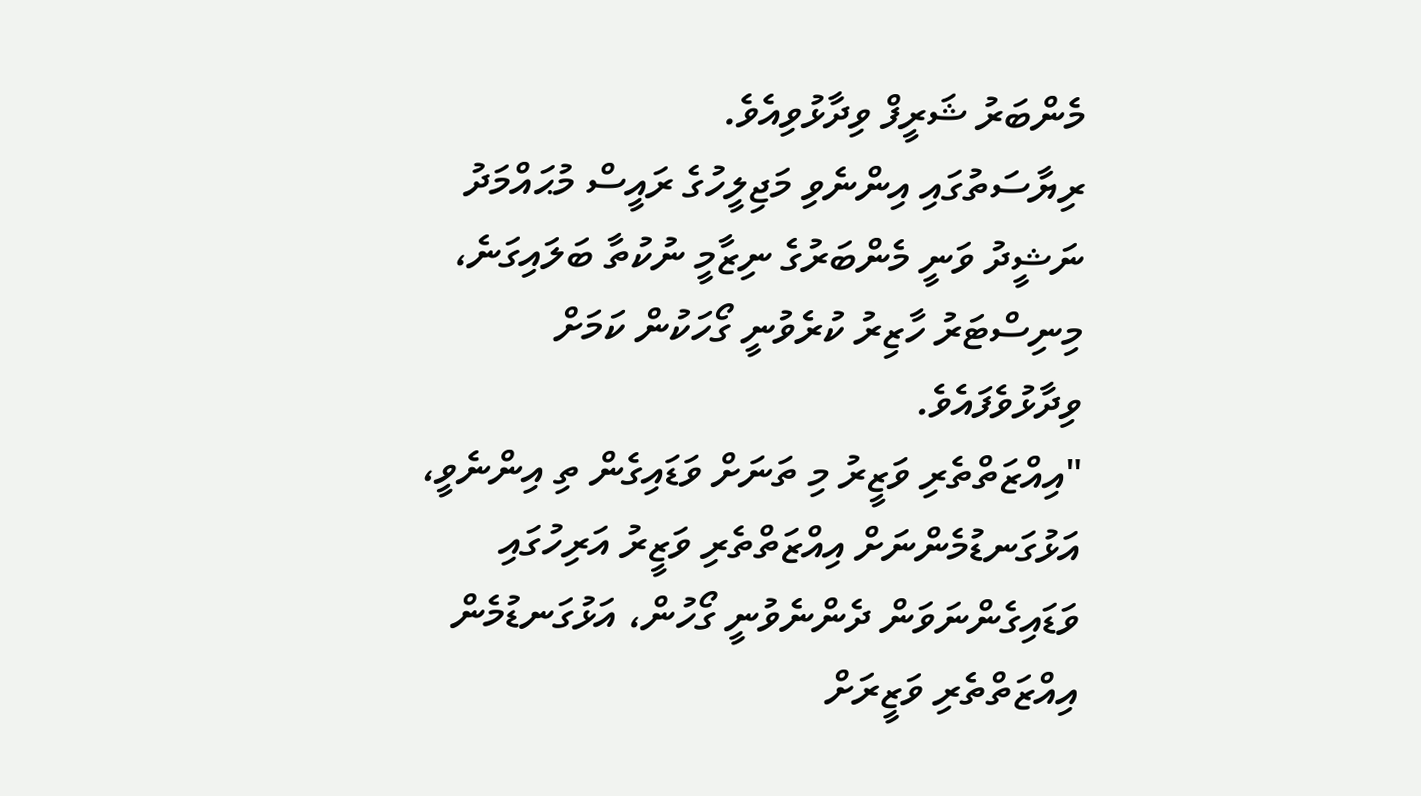މެންބަރު ޝަރީފް ވިދާޅުވިއެވެ.
ރިޔާސަތުގައި އިންނެވި މަޖިލީހުގެ ރައީސް މުޙައްމަދު ނަޝީދު ވަނީ މެންބަރުގެ ނިޒާމީ ނުކުތާ ބަލައިގަނެ، މިނިސްޓަރު ހާޒިރު ކުރެވުނީ ގޯހަކުން ކަމަށް ވިދާޅުވެފައެވެ.
"އިއްޒަތްތެރި ވަޒީރު މި ތަނަށް ވަޑައިގެން ތި އިންނެވީ، އަޅުގަނޑުމެންނަށް އިއްޒަތްތެރި ވަޒީރު އަރިހުގައި ވަޑައިގެންނަވަން ދެންނެވުނީ ގޯހުން، އަޅުގަނޑުމެން އިއްޒަތްތެރި ވަޒީރަށް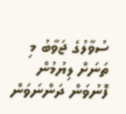ސުވާލުގެ ޖަވާބު މި ތަނަށް ލިޔުމުން ފޮނުވަން ދަންނަވަން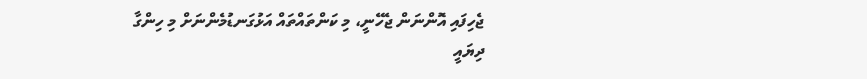ޖެހިފައި އޮންނަން ޖެހޭނީ، މި ކަންތައްތައް އަޅުގަނޑުމެންނަށް މި ހިންގާ ދިޔައީ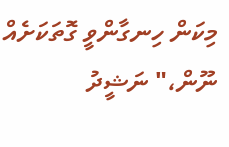މިކަން ހިނގާންވީ ގޮތަކަށެއް ނޫން،" ނަޝީދު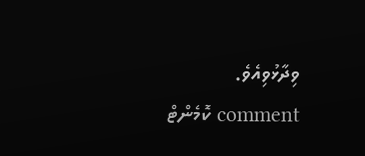ވިދާޅުވިއެވެ.
comment ކޮމެންޓް